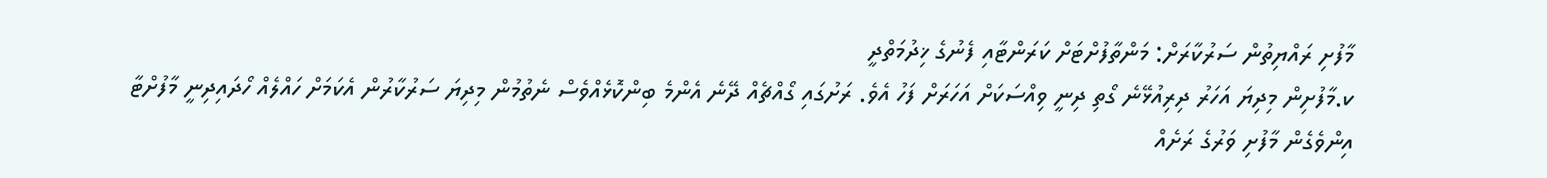މާފުށި ރައްޔިތުން ސަރުކާރަށް: މަންތާފުށްޓަށް ކަރަންޓާއި ފެނުގެ ޚިދުމަތްދީ
ކ.މާފުށިން މިދިޔަ އަހަރު ދިރިއުޅޭނެ ގޯތި ދިނީ ވިއްސަކަށް އަހަރަށް ފަހު އެވެ. ރަށުގައި ގޯއްޗެއް ދޭނެ އެންމެ ބިންކޮޅެއްވެސް ނެތުމުން މިދިޔަ ސަރުކާރުން އެކަމަށް ހައްލެއް ހޯދައިދިނީ މާފުށްޓާ އިންވެގެން މާފުށި ވަރުގެ ރަށެއް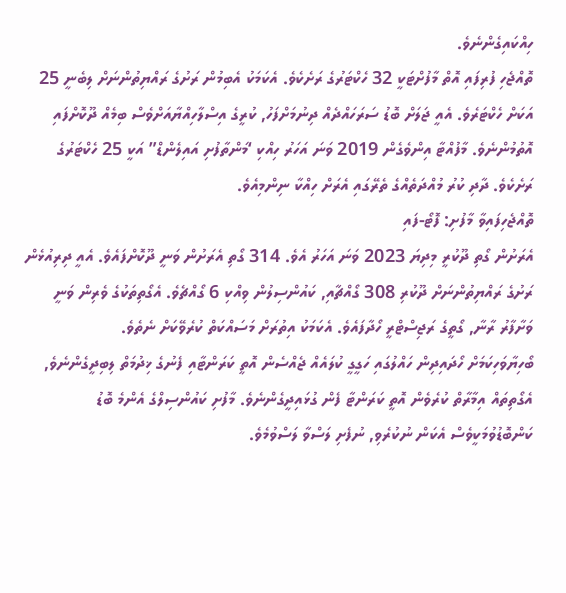ހިއްކައިގެންނެވެ.
ތޮއްޖެހި ފުރިފައި އޮތް މާފުށްޓަކީ 32 ހެކްޓަރުގެ ރަށެކެވެ. އެކަމަކު އެބިމުން ރަށުގެ ރައްޔިތުންނަށް ލިބެނީ 25 އަކަށް ހެކްޓަރެވެ. އެއީ ޖަލަށް ބޮޑު ސަރަހައްދެއް ދިނުމަށްފަހު, ކުރީގެ އިސްލާހިއްޔާއަށްވެސް ބިމެއް ދޫކޮށްފައި އޮތުމުންނެވެ. މާފުއްޓާ އިންވެގެން 2019 ވަނަ އަހަރު ހިއްކި ‘މަންތާފުށި އައިލެންޑް” އަކީ 25 ހެކްޓަރުގެ ރަށެކެވެ. ދާދި ކުރު މުއްދަތެއްގެ ތެރޭގައި އެރަށް ހިއްކާ ނިންމިއެވެ.
ތޮއްޖެހިފައިވާ މާފުށި: ފޮޓޯ-ފައި
އެރަށުން ގޯތި ދޫކުރީ މިދިޔަ 2023 ވަނަ އަހަރު އެވެ. 314 ގޯތި އެރަށުން ވަނީ ދޫކޮށްފައެވެ. އެއީ ދިރިއުޅެން ރަށުގެ ރައްޔިތުންނަށް ދޫކުރި 308 ގޯއްޗާއި, ކައުންސިލުން ވިއްކި 6 ގޯއްޗެވެ. އެގޯތިތަކުގެ ވެރިން ވަނީ ވަށާފާރު ރާނާ, ގޯތީގެ ރަޖިސްޓްރީ ހޯދާފައެވެ. އެކަމަކު އިތުރަށް މަސައްކަތް ކުރެވޭކަށް ނެތެވެ.
ބޯހިޔާވަހިކަމަށް ހޯދައިދިން ހައްލުގައި ހަގީގީ ކުލައެއް ޖެއްސެން އޮތީ ކަރަންޓާއި ފެނުގެ ޚިދުމަތް ލިބިދީގެންނެވެ, އެގޯތިތައް އިމާރާތް ކުރެވެން އޮތީ ކަރަންޓާ ފެން ގުޅައިދީގެންނެވެ. މާފުށި ކައުންސިލްގެ އެންމެ ބޮޑު ކަންބޮޑުވުމަކީވެސް އެކަން ނުކުރެވި, ނުފެށި ލަސްވާ ލަސްވުމެވެ.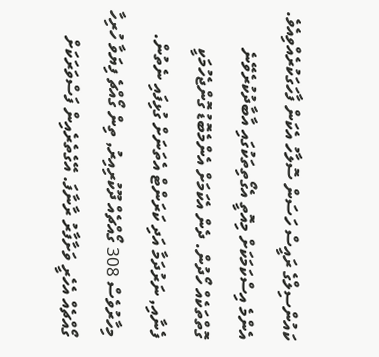ކައުންސިލްގެ ރައީސް ހަސަން ސޮލާހު އެކަން ފާހަގަކުރެއްވިއެވެ.
އެންމެ އިސްކަމަކަށް މިއޮތީ އެގޯތިތަކުގައި އާބާދުކުރެވޭނެ ގޮތްތަކެއް ހޯދުން. ދެން އެކަމަށް އެންމެބޮޑު ގޮންޖެހުމަކީ ފެނާއި, ނަރުދަމާ އަދި ކަރަންޓް އެތަނަށް ގުޅިފައި ނެތުން. މިހާރުވެސް 308 ގޯއްޗެއް ދޫކުރިއިރު, ތިން ގޯއްޗެ ފިޔަވާ ހުރިހާ ގޯއްޗެއް އެހެރީ ވަށާފާރު ރާނާފަ. އޭގެތެރެއިން ފަސްވަރަކަށް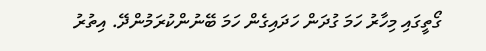ގޯތީގައި މިހާރު ހަމަ ގުދަން ހަދައިގެން ހަމަ ބޭނުންކުރަމުންދޭ. އިތުރު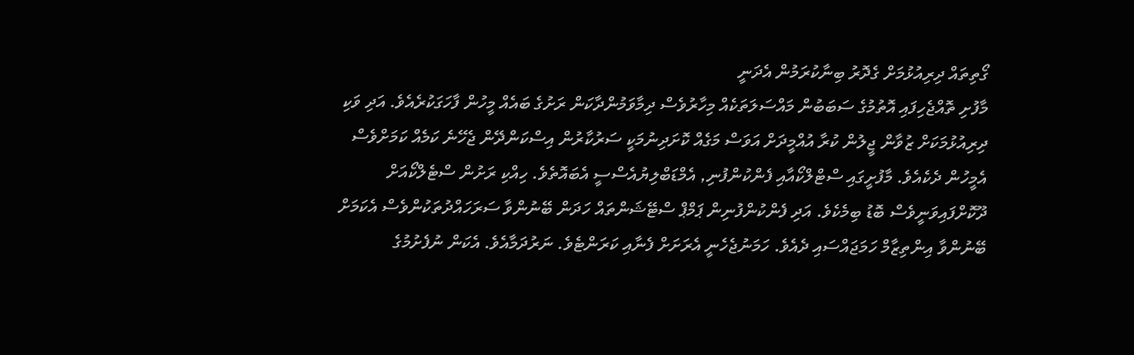ގޯތިތައް ދިރިއުޅުމަށް ގެދޮރު ބިނާކުރަމުން އެދަނީ
މާފުށި ތޮއްޖެހިފައި އޮތުމުގެ ސަބަބުން މައްސަލަތަކެއް މިހާރުވެސް ދިމާވަމުންދާކަން ރަށުގެ ބައެއް މީހުން ފާހަގަކުރެއެވެ. އަދި ވަކި ދިރިއުޅުމަކަށް ޒުވާން ޖީލުން ކުރާ އުއްމީދަށް އަވަސް މަގެއް ކޮށަދިނުމަކީ ސަރުކާރުން އިސްކަންދޭން ޖެހޭނެ ކަމެއް ކަމަށްވެސް އެމީހުން ދެކެއެވެ. މާފުށީގައި ސްޓްލްކޯއާއި ފެންކުންފުނި, އެމްޑަބްލިޔުއެސްސީ އެބައޮތެވެ. ހިއްކި ރަށުން ސްޓެލްކޯއަށް ދޫކޮށްފައިވަނީވެސް ބޮޑު ބިމެކެވެ. އަދި ފެންކުންފުނިން ޕަމްޕް ސްޓޭޝަންތައް ހަދަން ބޭނުންވާ ސަރަހައްދުތަކުންވެސް އެކަމަށް ބޭނުންވާ އިންތިޒާމް ހަމަޖައްސައި ދެއެވެ. ހަމަނުޖެހެނީ އެރަށަށް ފެނާއި ކަރަންޓެވެ. ނަރުދަމާއެވެ. އެކަން ނުފެށުމުގެ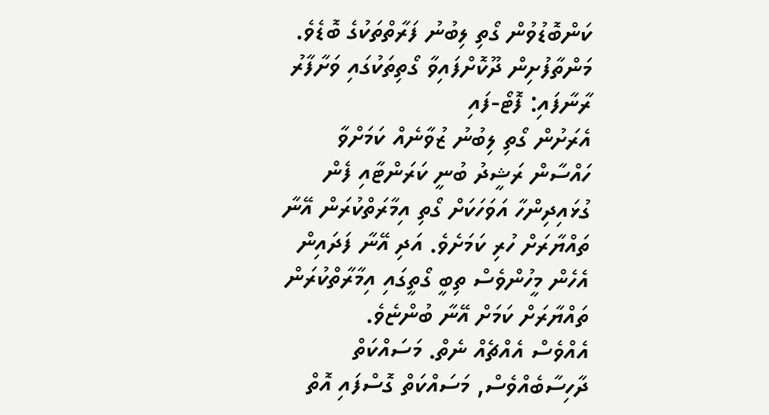ކަންބޮޑުވުން ގޯތި ލިބުނު ފަރާތްތަކުގެ ބޮޑެވެ.
މަންތާފުށިން ދޫކޮށްފައިވާ ގޯތިތަކުގައި ވަށާފާރު ރާނާފައި: ފޮޓޯ-ފައި
އެރަށުން ގޯތި ލިބުނު ޒުވާނެއް ކަމަށްވާ ހައްސާން ރަޝީދު ބުނީ ކަރަންޓާއި ފެން ގުޅައިދިންހާ އަވަހަކަށް ގޯތި އިމާރަތްކުރަން އޭނާ ތައްޔާރަށް ހުރި ކަމަށެވެ. އަދި އޭނާ ފަދައިން އެހެން މީހުންވެސް ތިބީ ގޯތީގައި އިމާރާތްކުރަން ތައްޔާރަށް ކަމަށް އޭނާ ބުންޏެވެ.
އެއްވެސް އެއްޗެއް ނެތް. މަސައްކަތް ދާހިސާބެއްވެސް, މަސައްކަތް ގޮސްފައި އޮތް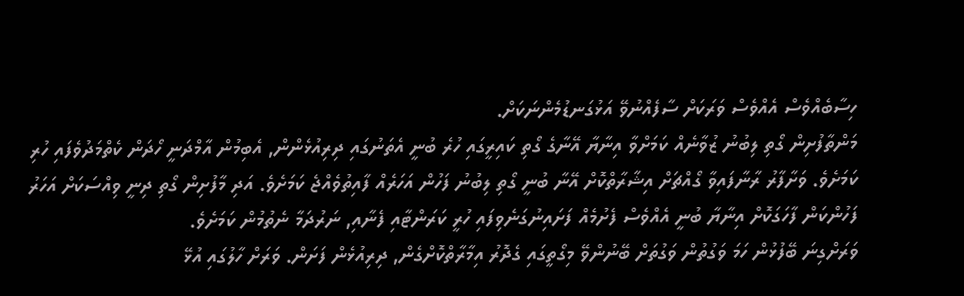ހިސާބެއްވެސް އެއްވެސް ވަރަކަށް ސާފެއްނުވޭ އަޅުގަނޑުމެންނަކަށް.
މަންތާފުށިން ގޯތި ލިބުނު ޒުވާނެއް ކަމަށްވާ އިނާޔާ އޭނާގެ ގޯތި ކައިރީގައި ހުރެ ބުނީ އެތަނުގައި ދިރިއުޅެންން, އެބިމުން އާމްދަނީ ހޯދަން ކެތްމަދުވެފައި ހުރި ކަމަށެވެ. ވަށާފާރު ރާނާފައިވާ ގޯއްޗަށް އިޝާރާތްކޮށް އޭނާ ބުނީ ގޯތި ލިބުނު ފަހުން އަހަރެއް ފާއިތުވެއްޖެ ކަމަށެވެ. އަދި މާފުށިން ގޯތި ދިނީ ވިއްސަކަށް އަހަރު ފަހުންކަން ފާހަގަކޮށް އިނާޔާ ބުނީ އެއްވެސް ފެށުމެއް ފަށައިނުގަނެވިފައި ހުރީ ކަރަންޓާއި ފެނާއި, ނަރުދަމާ ނެތުމުން ކަމަށެވެ.
ވަރަށްގިނަ ބޭފުޅުން ހަމަ ވަގުތުން ވަގުތަށް ބޭނުންވޭ މިގޯތީގައި ގެދޮރު އިމާރާތްކޮށްގެން, ދިރިއުޅެން ފަށަން. ވަރަށް ހާލުގައި އުޅޭ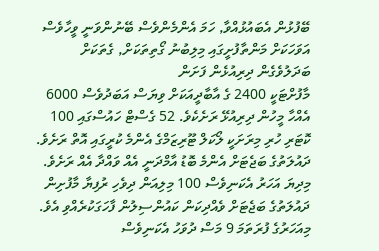ބޭފުޅުން އެބައުޅުއްވާ, ހަމަ އެންމެންވެސް ބޭނުންވަނީ ވީހާވެސް އަވަހަކަށް މަންތާފުށީގައި މިލިބުނު ގޯތިތަކަށް, ގެތަކަށް ބަދަލުވެގެން ދިރިއުޅެން ފަށަން
މާފުށްޓަކީ 2400 ގެ އާބާދީއަކަށް ވިޔަސް އަބަދުވެސް 6000 އެއްހާ މީހުން ދިރިއުޅޭ ރަށެކެވެ. 52 ގެސްޓް ހައުސްގައި 100 ކޮޓަރި ހުރި މިރަށަކީ ލޯކަލް ޓޫރިޒަމްގެ އެންމެ ކުރީގައި އޮތް ރަށެވެ. ދައުލަތުގެ ބަޖެޓަށް އެންމެ ބޮޑު އާމްދަނީ އެއް ވައްދާ އެއް ރަށެވެ. މިދިޔަ އަހަރު އެކަނިވެސް 100 މިލިއަން ދިވެހި ރުފިޔާ މާފުށިން ދައުލަތުގެ ބަޖެޓަށް ވެއްދިކަން ކައުންސިލުން ފާހަގަކުރެއްވި އެވެ.
މިއަހަރުގެ ފުރަތަމަ 9 މަސް ދުވަހު އެކަނިވެސް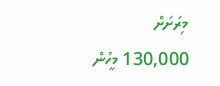މިރަށަށް 130,000 މީހުން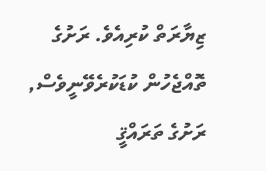ޒިޔާރަތް ކުރިއެވެ. ރަށުގެ ތޮއްޖެހުން ކުޑަކުރެވޭނީވެސް, ރަށުގެ ތަރައްޤީ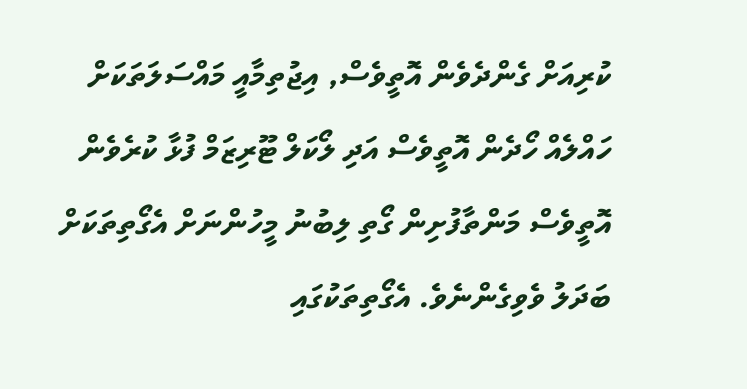ކުރިއަށް ގެންދެވެން އޮތީވެސް, އިޖުތިމާއީ މައްސަލަތަކަށް ހައްލެއް ހޯދެން އޮތީވެސް އަދި ލޯކަލް ޓޫރިޒަމް ފުޅާ ކުރެވެން އޮތީވެސް މަންތާފުށިން ގޯތި ލިބުނު މީހުންނަށް އެގޯތިތަކަށް ބަދަލު ވެވިގެންނެވެ. އެގޯތިތަކުގައި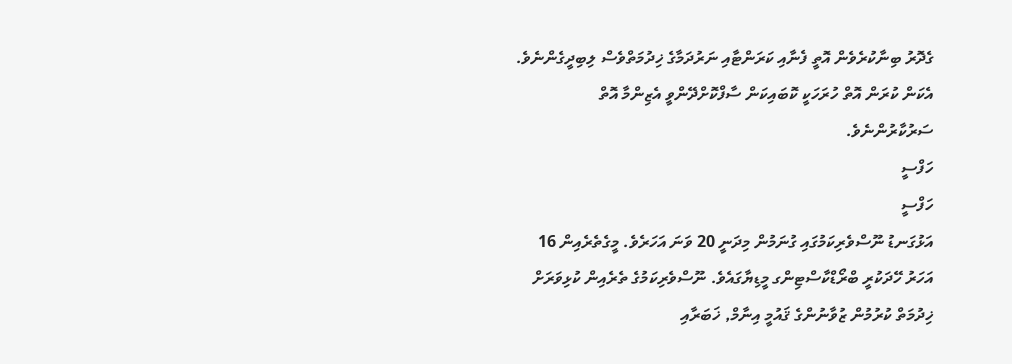ގެދޮރު ބިނާކުރެވެން އޮތީ ފެނާއި ކަރަންޓާއި ނަރުދަމާގެ ޚިދުމަތްވެސް ލިބިދީގެންނެވެ. އެކަން ކުރަން އޮތް ހުރަހަކީ ކޮބައިކަން ސާފްކޮށްދޭންވީ އެޒިންމާ އޮތް ސަރުކާރުންނެވެ.
ހަފްސީ
ހަފްސީ
އަޅުގަނޑު ނޫސްވެރިކަމުގައި ގުނަމުން މިދަނީ 20 ވަނަ އަހަރެވެ. މީގެތެރެއިން 16 އަހަރު ހޭދަކުރީ ބްރޯޑްކާސްޓިންގ މީޑިޔާގައެވެ. ނޫސްވެރިކަމުގެ ތެރެއިން ކުޅިވަރަށް ޚިދުމަތް ކުރުމުން ޒުވާނުންގެ ޤައުމީ އިނާމް, ޚަބަރާއި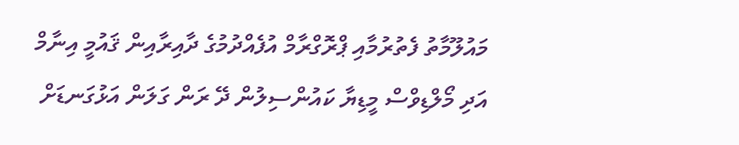މައުލޫމާތު ފެތުރުމާއި ޕްރޮގްރާމް އުފެއްދުމުގެ ދާއިރާއިން ޤައުމީ އިނާމް އަދި މޯލްޑިވްސް މީޑިޔާ ކައުންސިލުން ދޭ ރަން ގަލަން އަޅުގަނޑަށް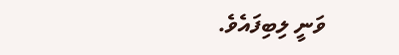ވަނީ ލިބިފައެވެ.